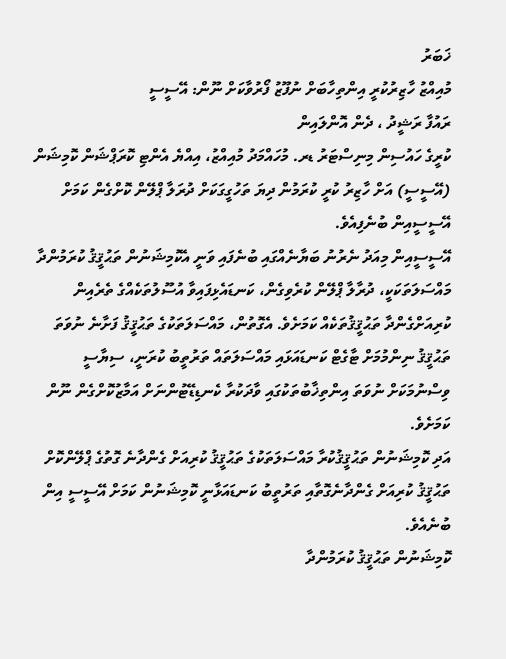ޚަބަރު
މުއިއްޒު ހާޒިރުކުރީ އިންތިހާބަށް ނުފޫޒު ފޯރުވާކަށް ނޫން: އޭސީސީ
ރައުފާ ރަޝީދު ، ދެން އޮންލައިން
ކުރީގެ ހައުސިން މިނިސްޓަރު ޑރ. މުހައްމަދު މުއިއްޒު، އިއްޔެ އެންޓި ކޮރަޕްޝަން ކޮމިޝަން (އޭސީސީ) އަށް ހާޒިރު ކުރީ ކުރަމުން ދިޔަ ތަހުގީގަކަށް ދުރަލާ ޕްލޭން ކޮށްގެން ކަމަށް އޭސީސީއިން ބުނެފިއެވެ.
އޭސީސީއިން މިއަދު ނެރުނު ބަޔާނެއްގައި ބުނެފައި ވަނީ އެކޮމިޝަނުން ތަޙުޤީޤު ކުރަމުންދާ މައްސަލަތަކަކީ، ދުރާލާ ޕްލޭން ކުރެވިގެން، ކަނޑައެޅިފައިވާ އުސޫލުތަކެއްގެ ތެރެއިން ކުރިއަށްގެންދާ ތަޙުޤީޤުތަކެއް ކަމަށެވެ. އެގޮތުން، މައްސަލަތަކުގެ ތަޙުޤީޤު ފަށާނެ ނުވަތަ ތަޙުޤީޤު ނިންމުމަށް ޓާގެޓް ކަނޑައަޅައި މައްސަލަތައް ތަރުތީބު ކުރަނީ، ސިޔާސީ ވިސްނުމަކަށް ނުވަތަ އިންތިޚާބުތަކުގައި ވާދަކުރާ ކެނޑިޑޭޓުންނަށް އަމާޒުކޮށްގެން ނޫން ކަމަށެވެ.
އަދި ކޮމިޝަނުން ތަޙުޤީޤުކުރާ މައްސަލަތަކުގެ ތަޙުޤީޤު ކުރިއަށް ގެންދާނެ ގޮތުގެ ޕްލޭންކޮށް ތަޙުޤީޤު ކުރިއަށް ގެންދާނެގޮތާއި ތަރުތީބު ކަނޑައަޅާނީ ކޮމިޝަނުން ކަމަށް އޭސީސީ އިން ބުނެއެވެ.
ކޮމިޝަނުން ތަޙުޤީޤު ކުރަމުންދާ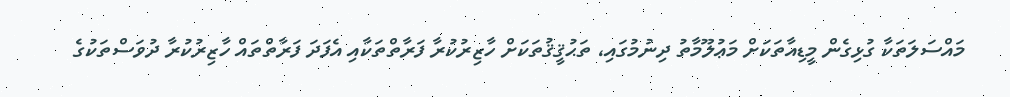މައްސަލަތަކާ ގުޅިގެން މީޑިއާތަކަށް މަޢުލޫމާތު ދިނުމުގައި، ތަޙުޤީޤުތަކަށް ހާޒިރުކުރާ ފަރާތްތަކާއި އެފަދަ ފަރާތްތައް ހާޒިރުކުރާ ދުވަސްތަކުގެ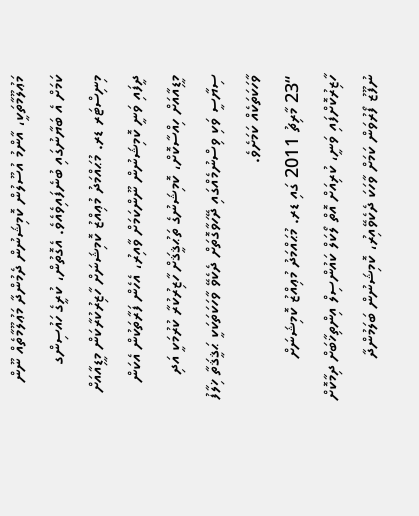މަޢުލޫމާތަކީ، އާންމު އުސޫލުން ކޮމިޝަނުން ދެމުންދާ މަޢުލޫމާތެއް ނޫން ކަމަށް އެ ބަޔާނުގައި ބުނެފައިވެއެވެ. އެގޮތުން، ކުރީގެ ހައުސިންގ މިނިސްޓަރ ޑރ. މުޙައްމަދު މުޢިއްޒު ކޮމިޝަނަށް ހާޒިރުކުރާކަން މީޑިއާއަށް ދީފައި ވަނީ ކޮމިޝަނުން ނޫންކަމަށް ވާއިރު، އެހެން ފަރާތަކުން އެކަން މީޑިއާއަށް ހިއްސާކޮށް، ކޮމިޝަނުގެ ތަޙުޤީޤަށް ހާޒިރުކުރާ ކުރުމަކީ އަދި ސިޔާސީ ވަކި ވިސްނުމެއްގައި ދޭހަވާގޮތަށް ދެކެވޭ ވާހަކަތަކަކީ ޙަޤީޤަތާ ޚިލާފު ވާހަކަތަކެއް ކަމަށެވެ.
“23 މާރިޗު 2011 ގައި ޑރ. މުޙައްމަދު މުޢިއްޒު ކޮމިޝަނަށް ހާޒިރުކޮށްފައި ވަނީ، ކުރިއަށް އޮތް ލޯކަލް ކައުންސިލް އިންތިޚާބަށް ދިމާކޮށް ނުފޫޒު ފޯރުވަން ކަމަށް ވާހަކަ ދެކެވޭއިރު، ކޮމިޝަނުން ބަލަމުންދާ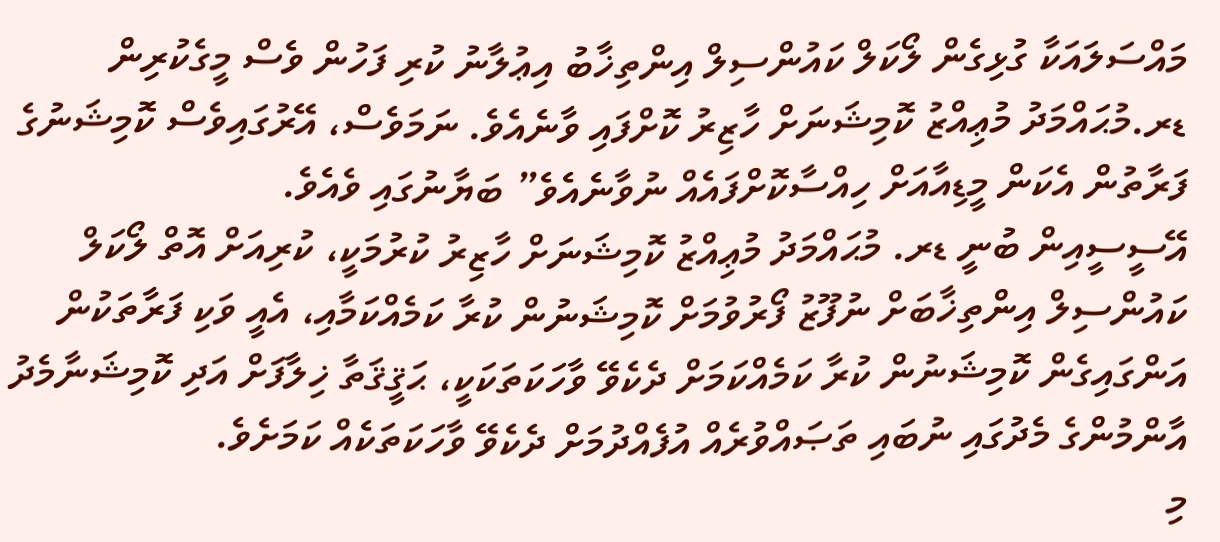މައްސަލައަކާ ގުޅިގެން ލޯކަލް ކައުންސިލް އިންތިޚާބު އިޢުލާނު ކުރި ފަހުން ވެސް މީގެކުރިން ޑރ.މުޙައްމަދު މުޢިއްޒު ކޮމިޝަނަށް ހާޒިރު ކޮށްފައި ވާނެއެވެ. ނަމަވެސް، އޭރުގައިވެސް ކޮމިޝަނުގެ ފަރާތުން އެކަން މީޑިއާއަށް ހިއްސާކޮށްފައެއް ނުވާނެއެވެ” ބަޔާނުގައި ވެއެވެ.
އޭސީސީއިން ބުނީ ޑރ. މުޙައްމަދު މުޢިއްޒު ކޮމިޝަނަށް ހާޒިރު ކުރުމަކީ، ކުރިއަށް އޮތް ލޯކަލް ކައުންސިލް އިންތިޚާބަށް ނުފޫޒު ފޯރުވުމަށް ކޮމިޝަނުން ކުރާ ކަމެއްކަމާއި، އެއީ ވަކި ފަރާތަކުން އަންގައިގެން ކޮމިޝަނުން ކުރާ ކަމެއްކަމަށް ދެކެވޭ ވާހަކަތަކަކީ، ޙަޤީޤަތާ ޚިލާފަށް އަދި ކޮމިޝަނާމެދު އާންމުންގެ މެދުގައި ނުބައި ތަޞައްވުރެއް އުފެއްދުމަށް ދެކެވޭ ވާހަކަތަކެއް ކަމަށެވެ.
މި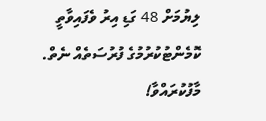ލިޔުމަށް 48 ގަޑި އިރު ވެފައިވާތީ ކޮމެންޓުކުރުމުގެ ފުރުސަތެއް ނެތް. މާފުކުރައްވާ!